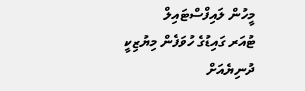މީހުން ލައިފްސްޓައިލް
ޓުއަރ ގައިޑުގެ ހުވަފެން މިޔުޒިކީ ދުނިޔެއަށް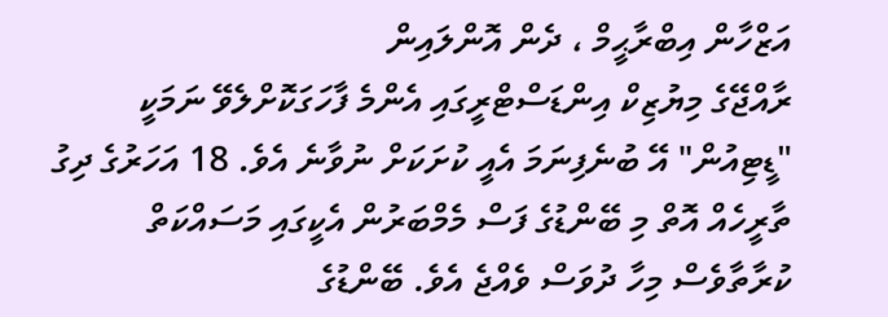އަޒްހާން އިބްރާޙީމް ، ދެން އޮންލައިން
ރާއްޖޭގެ މިޔުޒިކް އިންޑަސްޓްރީގައި އެންމެ ފާހަގަކޮށްލެވޭ ނަމަކީ "ޑީޓިއުން" އޭ ބުނެފިނަމަ އެއީ ކުށަކަށް ނުވާނެ އެވެ. 18 އަހަރުގެ ދިގު ތާރީހެއް އޮތް މި ބޭންޑުގެ ފަސް މެމްބަރުން އެކީގައި މަސައްކަތް ކުރާތާވެސް މިހާ ދުވަސް ވެއްޖެ އެވެ. ބޭންޑުގެ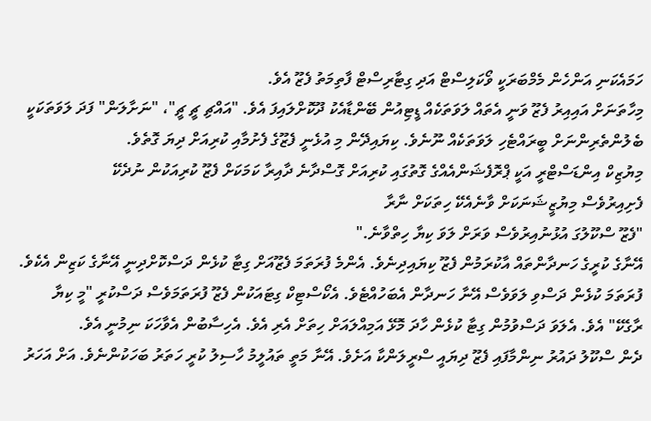ހަމައެކަނި އަންހެން މެމްބަރަކީ ވޯކަލިސްޓް އަދި ގިޓާރިސްޓް ފާތިމަތު ފެޒޫ އެވެ.
މިހާތަނަށް އައިއިރު ފެޒޫ ވަނީ އެތައް ލަވަތަކެއް ޑީޓިއުން ބޭންޑާއެކު ދޫކޮށްލައިފަ އެވެ. "އައްޗި ޗީ ޗީ"، "ނަށާލަން" ފަދަ ލަވަތަކަކީ ބެލުންތެރިންނަށް ބީރައްޓެހި ލަވަތަކެއް ނޫނެވެ. ކިޔައިދޭން މި އުޅެނީ ފެޒޫގެ ފެށުމާއި ކުރިއަށް ދިޔަ ގޮތެވެ.
މިޔުޒިކް އިންޑަސްޓްރީ އަކީ ޕްރޮފެޝަންއެއްގެ ގޮތުގައި ކުރިއަށް ގޮސްދާނެ ދާއިރާ ކަމަކަށް ފެޒޫ ކުރިއަކުން ނުދެކޭ
ފެށިއިރުވެސް މިޔުޒީޝަނަކަށް ވާނެއެކޭ ހިތަކަށް ނާރާ
"ފެޒޫ ސްކޫލުގަ އުޅުނުއިރުވެސް ވަރަށް ލަވަ ކިޔާ ހިތްވާނެ."
އޭނާގެ ކުރީގެ ހަނދާންތައް އާކުރަމުން ފެޒޫ ކިޔައިދިނެވެ. އެންމެ ފުރަތަމަ ފެޒޫއަށް ގިޓާ ކުޅެން ދަސްކޮށްދިނީ އޭނާގެ ކަޒިން އެކެވެ. ފުރަތަމަ ކުޅެން ދަސްވި ލަވަވެސް އޭނާ ހަނދާން އެބަހުއްޓެވެ. އެކޯސްޓިކް ގިޓައަކުން ފެޒޫ ފުރަތަމަވެސް ދަސްކުރީ "މީ ކިޔާ ރާގެކޭ" އެވެ. އެލަވަ ދަސްވުމުން ގިޓާ ކުޅެން ހާދަ މޮޅޭ އަމިއްލައަށް ހިތަށް އެރި އެވެ. އެހިސާބުން އެވާހަކަ ނިމުނީ އެވެ.
ދެން ސްކޫލު ދައުރު ނިންމާފައި ފެޒޫ ދިޔައީ ސްރީލަންކާ އަށެވެ. އޭނާ މަތީ ތައުލީމު ހާސިލު ކުރީ ހަތަރު ބަހަކުންނެވެ. އަށް އަހަރު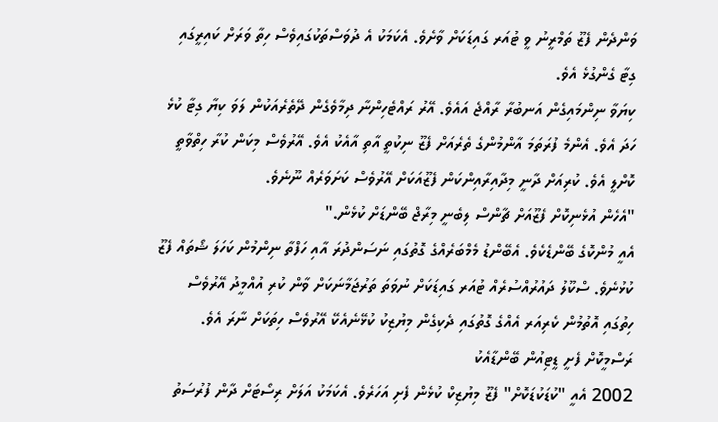ވަންދެން ފެޒޫ ތަމްރީނު ވީ ޓުއަރ ގައިޑަކަށް ވާށެވެ. އެކަމަކު އެ ދުވަސްތަކުގައިވެސް ހިތާ ވަރަށް ކައިރީގައި ގިޓާ ގެންގުޅެ އެވެ.
ކިޔަވާ ނިންމައިގެން އަނބުރާ ރާއްޖެ އައެވެ. އޭރު ރައްޓެހިންނާ ދިމާވެގެން ދޭތެރެއަކުން ލަވަ ކިޔާ ގިޓާ ކުޅެ ހަދަ އެވެ. އެންމެ ފުރަތަމަ އާންމުންގެ ތެރެއަށް ފެޒޫ ނިކުތީ އާތި އާއެކު އެވެ. އޭރުވެސް މިކަން ކުރާ ހިތްވާތީ ކޮށްލީ އެވެ. ކުރިއަށް ދާނީ މިދާއިރާއިންކަން ފެޒޫއަކަށް އޭރުވެސް ކަށަވަރެއް ނޫނެވެ.
"އެހެން އުޅެނިކޮށް ފެޒޫއަށް ޗާންސް ލިބެނީ މިރާޖް ބޭންޑަށް ކުޅެން."
އެއީ މުންކޮގެ ބޭންޑެކެވެ. އެބޭންޑު މެމްބަރެއްގެ ގޮތުގައި ނަސަންދުރަ އާއި ހަފްތާ ނިންމުން ކަހަލަ ޝޯތައް ފެޒޫ ކުޅުނެވެ. ސްކޫލު ދައުރުއްސުރެއް ޓުއަރ ގައިޑަކަށް ނުވަތަ ތަރުޖަމާނަކަށް ވާން ކުރި އުއްމީދު އޭރުވެސް ހިތުގައި އޮތުމުން ކެރިއަރ އެއްގެ ގޮތުގައި ދެކިގެން މިޔުޒިކު ކުޅޭނެއެކޭ އޭރުވެސް ހިތަކަށް ނާރަ އެވެ.
ރަސްމީކޮށް ފެށީ ޑީޓިއުން ބޭންޑާއެކު
2002 އެއީ "ކުޑަކުޑަކޮށް" ފެޒޫ މިޔުޒިކް ކުޅެން ފެށި އަހަރެވެ. އެކަމަކު އަލަށް ރިސޯޓަށް ދާން ފުރުސަތު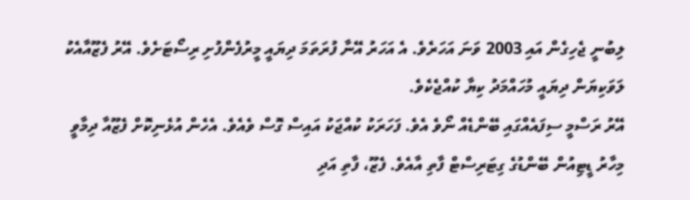ލިބުނީ ޖެހިގެން އައި 2003 ވަނަ އަހަރެވެ. އެ އަހަރު އޭނާ ފުރަތަމަ ދިޔައީ މީރުފެންފުށި ރިސޯޓަށެވެ. އޭރު ފެޒޫއާއެކު ލަވަކިޔަން ދިޔައީ މުހައްމަދު ކިޔާ ކުއްޖެކެވެ.
އޭރު ރަސްމީ ސިފައެއްގައި ބޭންޑެއް ނޯވެ އެވެ. ފަހަރަކު ކުއްޖަކު އައިސް ގޮސް ވެއެވެ. އެހެން އުޅެނިކޮށް ފެޒޫއާ ދިމާވީ މިހާރު ޑީޓިއުން ބޭންޑުގެ ގިޓަރިސްޓް ފާތި އާއެވެ. ފެޒޫ، ފާތި އަދި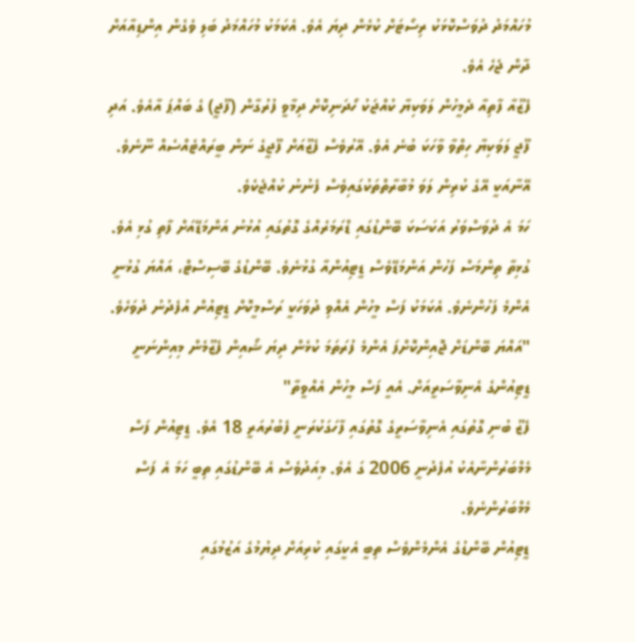މުހައްމަދު ދުވަސްކޮޅަކު ރިސޯޓަށް ކުޅެން ދިޔަ އެވެ. އެކަމަކު މުހައްމަދު ބަލި ވެގެން އިންޑިއާއަށް ދާން ޖެހެ އެވެ.
ފެޒޫއާ ފާތިއާ ދެމީހުން ލަވަކިޔާ ކުއްޖަކު ހޯދަނިކޮށް ދިމާވީ ފުރުގާން (ފޫޖީ) ގެ ބައްޕަ އާއެވެ. އަދި ފޫޖީ ލަވަކިޔާ ހިތްވާ ވާހަކަ ބުނެ އެވެ. އޭރުވެސް ފެޒޫއަށް ފޫޖީގެ ނަން ބީރައްޓެއްސެއް ނޫނެވެ. އޭނާއަކީ އޭގެ ކުރިން ލަވަ މުބާރާތްތަކުގައިވެސް ފެނުނު ކުއްޖެކެވެ.
ހަމަ އެ ދުވަސްވަރު އަކަސަކަ ބޭންޑުގައި ޑްރަމަރެއްގެ ގޮތުގައި އުޅުނު އަންމަޑޭއަށް ފާތި ގުޅި އެވެ. ގުޅިތާ ތިންމަސް ފަހުން އަންމަޑޭވެސް ޑީޓިއުންއާ ގުޅުނެވެ. ބޭންޑުގެ ބޭސިސްޓް، އައްޔަ ގުޅުނީ އެންމެ ފަހުންނެވެ. އެކަމަކު ފަސް މީހުން އެއްވި ދުވަހަކީ ރަސްމީކޮށް ޑީޓިއުން އުފެދުނު ދުވަހެވެ.
"އައްޔަ ބޭންޑަށް ޖޮއިންކޮށްފަ އެންމެ ފުރަތަމަ ކުޅެން ދިޔަ ޝޯއިން ފެޒޫމެން މިއިންނަނީ ޑީޓިއުންގެ އެނިވާސަރީއަށް. އެއީ ފަސް މީހުން އެއްވީތާ"
ފެޒޫ ބުނި ގޮތުގައި އެނިވާސަރީގެ ގޮތުގައި ފާހަގަކުރަނީ ފެބުރުއަރީ 18 އެވެ. ޑީޓިއުން ފަސް މެމްބަރުންނާއެކު އުފެދުނީ 2006 ގަ އެވެ. މިއަދުވެސް އެ ބޭންޑުގައި ތިބީ ހަމަ އެ ފަސް މެމްބަރުންނެވެ.
ޑީޓިއުން ބޭންޑުގެ އެންމެންވެސް ތިބީ އެކީގައި ކުރިއަށް ދިޔުމުގެ އަޒުމުގައި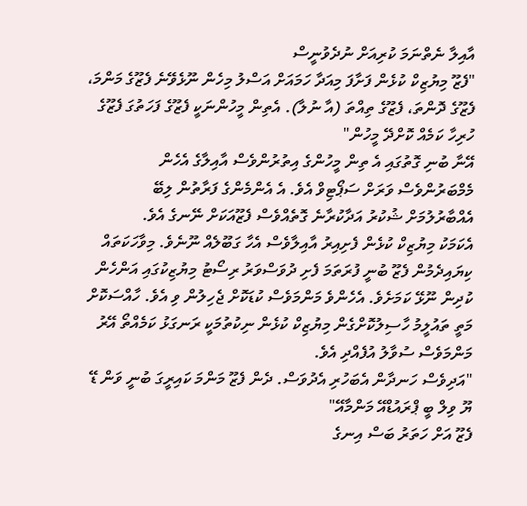އާއިލާ ނެތްނަމަ ކުރިއަށް ނުދެވުނީސް
"ފެޒޫ މިޔުޒިކް ކުޅެން ފަށާފަ މިއަދާ ހަމައަށް އަސްލު މިހެން ނޫޅެވޭނެ ފެޒޫގެ މަންމަ، ފެޒޫގެ ދޮންތަ، ފެޒޫގެ ތިއްތަ (އާ ނުލާ). އެތިން މީހުންނަކީ ފެޒޫގެ ފަހަތުގަ ފެޒޫގެ ހުރިހާ ކަމެއް ކޮށްދޭ މީހުން"
އޭނާ ބުނި ގޮތުގައި އެ ތިން މީހުންގެ އިތުރުންވެސް އާއިލާގެ އެހެން މެމްބަރުންވެސް ވަރަށް ސަޕޯޓިވް އެވެ. އެ އެންމެންގެ ފަރާތުން ލިބޭ އެއްބާރުލުމަށް ޝުކުރު އަދާކުރާނެ ގޮތެއްވެސް ފެޒޫއަކަށް ނޭނގެ އެވެ.
އެކަމަކު މިޔުޒިކް ކުޅެން ފެށިއިރު އާއިލާވެސް އެހާ ގަބޫލެއް ނޫނެވެ. މިވާހަކަތައް ކިޔައިދެމުން ފެޒޫ ބުނީ ފުރަތަމަ ފެށި ދުވަސްވަރު ރިސޯޓު މިޔުޒިކުގައި އަންހެން ކުދިން ނޫޅޭ ކަމަށެވެ. އެހެންވެ މަންމަވެސް ކުޑަކޮށް ޖެހިލުން ވި އެވެ. ހާއްސަކޮށް މަތީ ތައުލީމު ހާސިލުކޮށްގެން މިޔުޒިކް ކުޅެން ނިކުތުމަކީ ރަނގަޅު ކަމެއްތޯ އޭރު މަންމަވެސް ސުވާލު އުފެއްދި އެވެ.
"އަދިވެސް ހަނދާން އެބަހުރި އެދުވަސް. ދެން ފެޒޫ މަންމަ ކައިރީގަ ބުނީ ވަން ޑޭ ޔޫ ވިލް ބީ ޕްރައުޑްއޭ މަންމާއޭ"
ފެޒޫ އަށް ހަތަރު ބަސް އިނގެ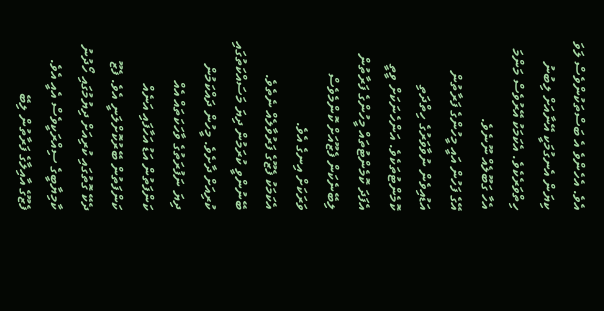އެވެ. އެހެންވެ އެ ބަސްތަކުންވެސް ލަވަ ކިޔަން އެނގުމަކީ އޭނާއަށް ލިބުނު ހިތްވަރެކެވެ. އެކަމަކު އޭރުވެސް މަންމަ އެހާ ގަބޫލެއް ނޫނެވެ.
އޭގެ ފަހުން އައީ މީހުންގެ ފަރާތުން އަޑުއިވެން ނުވާވަރުގެ ހިތްދަތި ކޮމެންޓުތަކެވެ. އަންހެނަކަށް ވީތީ އެފަދަ ކޮމެންޓުތައް މީހުންގެ ފަރާތުން ލިބޭނެކަން ފެޒޫއަށް ކޮންމެވެސް ވަރަކަށް އިނގެ އެވެ.
އެކަމަކު ފެޒޫގެ ފަރުވާލެއް ނެތެވެ. ބޭނުންވީ ކުރަމުން ދިޔަ މަސައްކަތުގައި ކުރިއަށް ދާށެވެ. މީހުން ދައްކަމުން ދިޔަ ނަފުރަތުގެ ވާހަކަތައް އެއް ކަންފަތުން އަޑު އަހާފައި އަނެއް ކަންފަތުން ބޭރުކޮށްލަނީ އެވެ. ފެޒޫ ދެކޭ ގޮތުގައި ކުރިއަށް ދިޔުމުގައި ހޯދުނު ކާމިޔާބީގެ ސިއްރަކީވެސް އެއީ އެވެ.
ފެޒޫގެ އާއިލާގެ ފަރާތުން ލިބޭ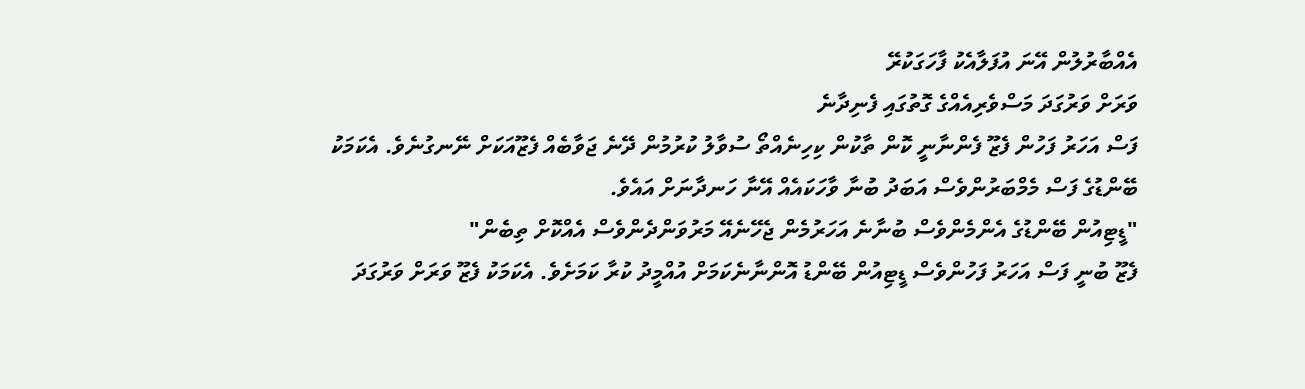އެއްބާރުލުން އޭނަ އުފަލާއެކު ފާހަގަކުރޭ
ވަރަށް ވަރުގަދަ މަސްވެރިއެއްގެ ގޮތުގައި ފެނިދާނެ
ފަސް އަހަރު ފަހުން ފެޒޫ ފެންނާނީ ކޮން ތާކުން ކިހިނެއްތޯ ސުވާލު ކުރުމުން ދޭނެ ޖަވާބެއް ފެޒޫއަކަށް ނޭނގުނެވެ. އެކަމަކު ބޭންޑުގެ ފަސް މެމްބަރުންވެސް އަބަދު ބުނާ ވާހަކައެއް އޭނާ ހަނދާނަށް އައެވެ.
"ޑީޓިއުން ބޭންޑުގެ އެންމެންވެސް ބުނާނެ އަހަރުމެން ޖެހޭނެއޭ މަރުވަންދެންވެސް އެއްކޮށް ތިބެން"
ފެޒޫ ބުނީ ފަސް އަހަރު ފަހުންވެސް ޑީޓިއުން ބޭންޑު އޮންނާނެކަމަށް އުއްމީދު ކުރާ ކަމަށެވެ. އެކަމަކު ފެޒޫ ވަރަށް ވަރުގަދަ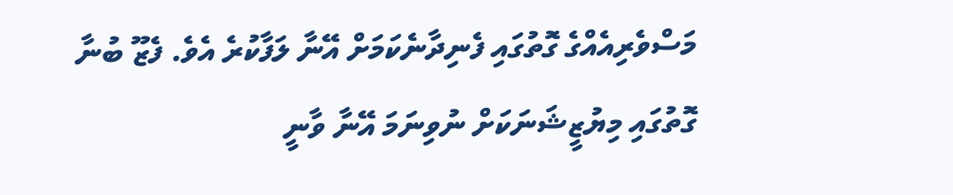މަސްވެރިއެއްގެ ގޮތުގައި ފެނިދާނެކަމަށް އޭނާ ލަފާކުރެ އެވެ. ފެޒޫ ބުނާ ގޮތުގައި މިޔުޒީޝަނަކަށް ނުވިނަމަ އޭނާ ވާނީ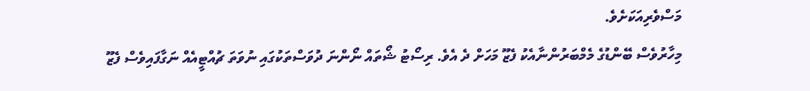މަސްވެރިއަކަށެވެ.
މިހާރުވެސް ބޭންޑުގެ މެމްބަރުންނާއެކު ފެޒޫ މަހަށް ދެ އެވެ. ރިސޯޓު ޝޯތައް ނޯންނަ ދުވަސްތަކުގައި ނުވަތަ ޗުއްޓީއެއް ނަގާފައިވެސް ފެޒޫ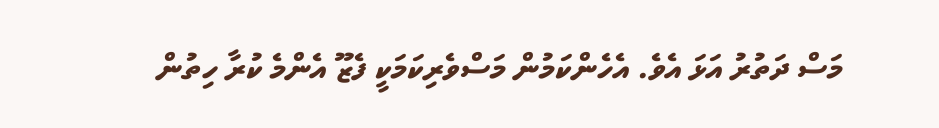މަސް ދަތުރު އަޅަ އެވެ. އެހެންކަމުން މަސްވެރިކަމަކީ ފެޒޫ އެންމެ ކުރާ ހިތުން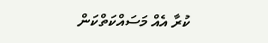ކުރާ އެއް މަސައްކަތްކަން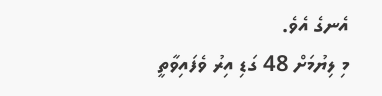އެނގެ އެވެ.
މި ލިޔުމަށް 48 ގަޑި އިރު ވެފައިވާތީ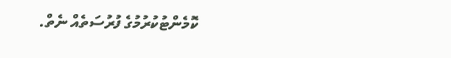ކޮމެންޓުކުރުމުގެ ފުރުސަތެއް ނެތް.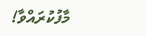މާފުކުރައްވާ!